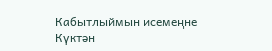Кабытлыймын исемеңне
Күктән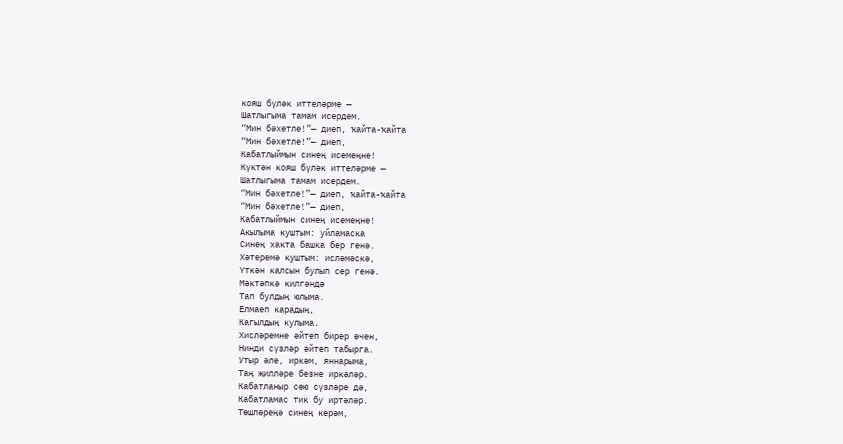кояш бүләк иттеләрме —
Шатлыгыма тамам исердем.
“Мин бәхетле!”— диеп, ҡайта-ҡайта
“Мин бәхетле!”— диеп,
Кабатлыймын синең исемеңне!
Күктән кояш бүләк иттеләрме —
Шатлыгыма тамам исердем.
“Мин бәхетле!”— диеп, ҡайта-ҡайта
“Мин бәхетле!”— диеп,
Кабатлыймын синең исемеңне!
Акылыма куштым: уйламаска
Синең хакта башка бер генә.
Хәтеремә куштым: исләмәскә,
Үткән калсын булып сер генә.
Мәктәпкә килгәндә
Тап булдың юлыма.
Елмаеп карадың,
Кагылдың кулыма.
Хисләремне әйтеп бирер өчен,
Нинди сүзләр әйтеп табырга.
Утыр әле, иркәм, яннарыма,
Таң җилләре безне иркәләр.
Кабатланыр сөю сүзләре дә,
Кабатламас тик бу иртәләр.
Төшләреңә синең керәм,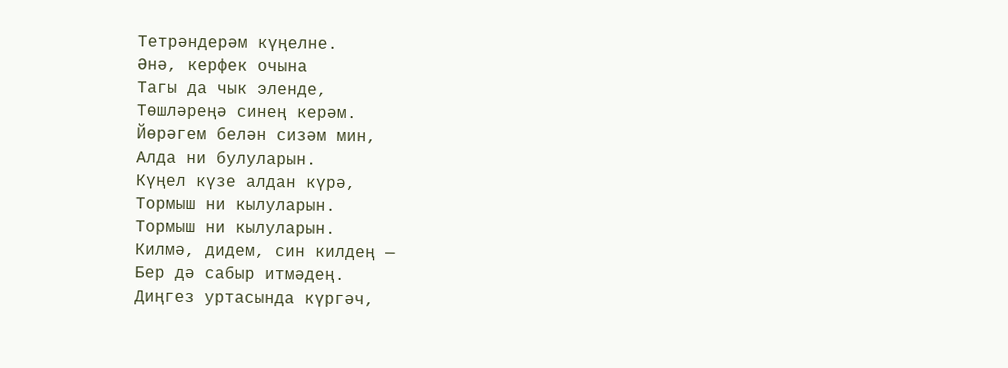Тетрәндерәм күңелне.
Әнә, керфек очына
Тагы да чык эленде,
Төшләреңә синең керәм.
Йөрәгем белән сизәм мин,
Алда ни булуларын.
Күңел күзе алдан күрә,
Тормыш ни кылуларын.
Тормыш ни кылуларын.
Килмә, дидем, син килдең —
Бер дә сабыр итмәдең.
Диңгез уртасында күргәч,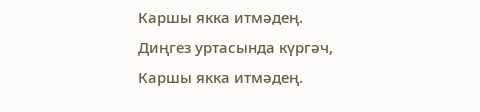Каршы якка итмәдең.
Диңгез уртасында күргәч,
Каршы якка итмәдең.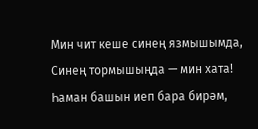Мин чит кеше синең язмышымда,
Синең тормышыңда — мин хата!
Һаман башын иеп бара бирәм,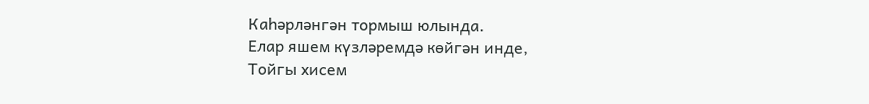Каһәрләнгән тормыш юлында.
Елар яшем күзләремдә көйгән инде,
Тойгы хисем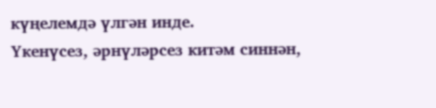күңелемдә үлгән инде.
Үкенүсез, әрнүләрсез китәм синнән,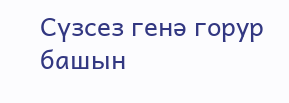Сүзсез генә горур башын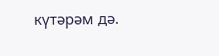күтәрәм дә.